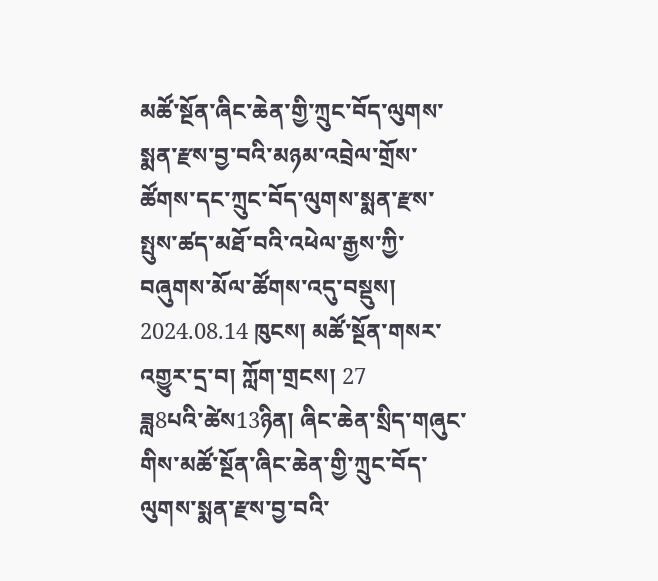མཚོ་སྔོན་ཞིང་ཆེན་གྱི་ཀྲུང་བོད་ལུགས་སྨན་རྫས་བྱ་བའི་མཉམ་འབྲེལ་གྲོས་ཚོགས་དང་ཀྲུང་བོད་ལུགས་སྨན་རྫས་སྤུས་ཚད་མཐོ་བའི་འཕེལ་རྒྱས་ཀྱི་བཞུགས་མོལ་ཚོགས་འདུ་བསྡུས།
2024.08.14 ཁུངས། མཚོ་སྔོན་གསར་འགྱུར་དྲ་བ། ཀློག་གྲངས། 27
ཟླ8པའི་ཚེས13ཉིན། ཞིང་ཆེན་སྲིད་གཞུང་གིས་མཚོ་སྔོན་ཞིང་ཆེན་གྱི་ཀྲུང་བོད་ལུགས་སྨན་རྫས་བྱ་བའི་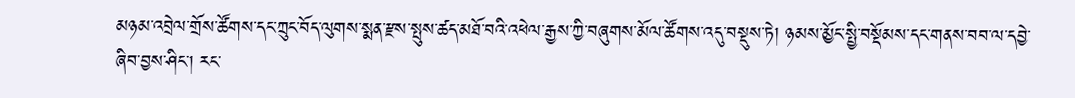མཉམ་འབྲེལ་གྲོས་ཚོགས་དང་ཀྲུང་བོད་ལུགས་སྨན་རྫས་སྤུས་ཚད་མཐོ་བའི་འཕེལ་རྒྱས་ཀྱི་བཞུགས་མོལ་ཚོགས་འདུ་བསྡུས་ཏེ། ཉམས་མྱོང་སྤྱི་བསྡོམས་དང་གནས་བབ་ལ་དབྱེ་ཞིབ་བྱས་ཤིང་། རང་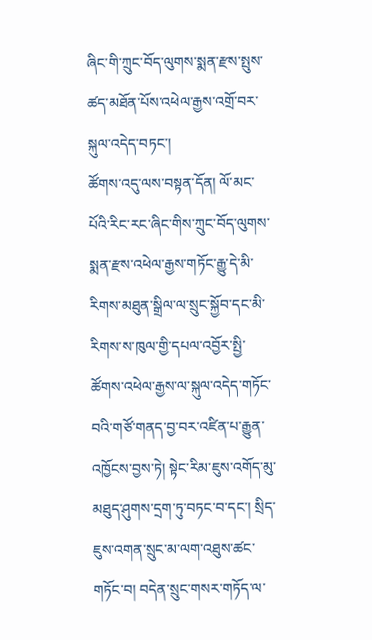ཞིང་གི་ཀྲུང་བོད་ལུགས་སྨན་རྫས་སྤུས་ཚད་མཐོན་པོས་འཕེལ་རྒྱས་འགྲོ་བར་སྐུལ་འདེད་བཏང་།
ཚོགས་འདུ་ལས་བསྟན་དོན། ལོ་མང་པོའི་རིང་རང་ཞིང་གིས་ཀྲུང་བོད་ལུགས་སྨན་རྫས་འཕེལ་རྒྱས་གཏོང་རྒྱུ་དེ་མི་རིགས་མཐུན་སྒྲིལ་ལ་སྲུང་སྐྱོབ་དང་མི་རིགས་ས་ཁུལ་གྱི་དཔལ་འབྱོར་སྤྱི་ཚོགས་འཕེལ་རྒྱས་ལ་སྐུལ་འདེད་གཏོང་བའི་གཙོ་གནད་བྱ་བར་འཛིན་པ་རྒྱུན་འཁྱོངས་བྱས་ཏེ། སྟེང་རིམ་ཇུས་འགོད་མུ་མཐུད་ཤུགས་དྲག་ཏུ་བཏང་བ་དང་། སྲིད་ཇུས་འགན་སྲུང་མ་ལག་འཐུས་ཚང་གཏོང་བ། བདེན་སྲུང་གསར་གཏོད་ལ་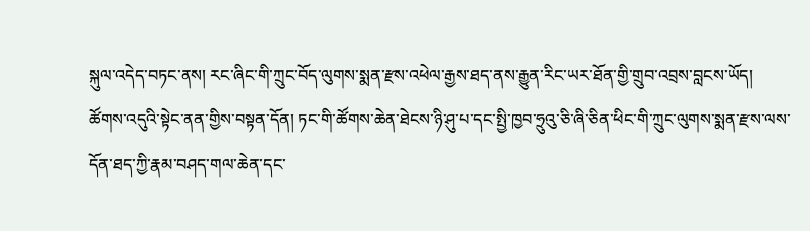སྐུལ་འདེད་བཏང་ནས། རང་ཞིང་གི་ཀྲུང་བོད་ལུགས་སྨན་རྫས་འཕེལ་རྒྱས་ཐད་ནས་རྒྱུན་རིང་ཡར་ཐོན་གྱི་གྲུབ་འབྲས་བླངས་ཡོད།
ཚོགས་འདུའི་སྟེང་ནན་གྱིས་བསྟན་དོན། ཏང་གི་ཚོགས་ཆེན་ཐེངས་ཉི་ཤུ་པ་དང་སྤྱི་ཁྱབ་ཧྲུའུ་ཅི་ཞི་ཅིན་ཕིང་གི་ཀྲུང་ལུགས་སྨན་རྫས་ལས་དོན་ཐད་ཀྱི་རྣམ་བཤད་གལ་ཆེན་དང་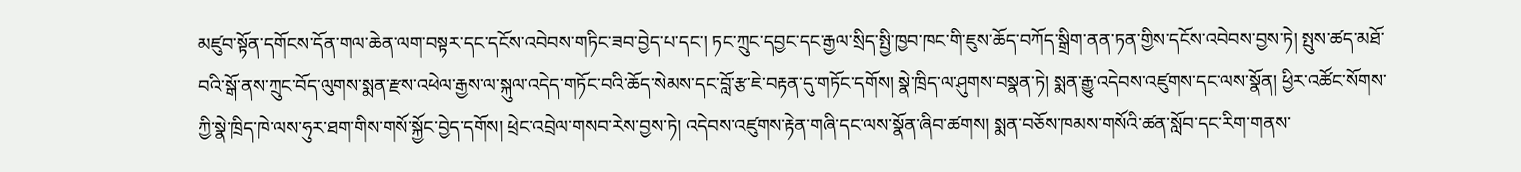མཛུབ་སྟོན་དགོངས་དོན་གལ་ཆེན་ལག་བསྟར་དང་དངོས་འབེབས་གཏིང་ཟབ་བྱེད་པ་དང་། ཏང་ཀྲུང་དབྱང་དང་རྒྱལ་སྲིད་སྤྱི་ཁྱབ་ཁང་གི་ཇུས་ཆོད་བཀོད་སྒྲིག་ནན་ཏན་གྱིས་དངོས་འབེབས་བྱས་ཏེ། སྤུས་ཚད་མཐོ་བའི་སྒོ་ནས་ཀྲུང་བོད་ལུགས་སྨན་རྫས་འཕེལ་རྒྱས་ལ་སྐུལ་འདེད་གཏོང་བའི་ཆོད་སེམས་དང་བློ་རྩ་ཇེ་བརྟན་དུ་གཏོང་དགོས། སྣེ་ཁྲིད་ལ་ཤུགས་བསྣན་ཏེ། སྨན་རྒྱུ་འདེབས་འཛུགས་དང་ལས་སྣོན། ཕྱིར་འཚོང་སོགས་ཀྱི་སྣེ་ཁྲིད་ཁེ་ལས་ཧུར་ཐག་གིས་གསོ་སྐྱོང་བྱེད་དགོས། ཕྲེང་འབྲེལ་གསབ་རེས་བྱས་ཏེ། འདེབས་འཛུགས་རྟེན་གཞི་དང་ལས་སྣོན་ཞིབ་ཚགས། སྨན་བཅོས་ཁམས་གསོའི་ཚན་སློབ་དང་རིག་གནས་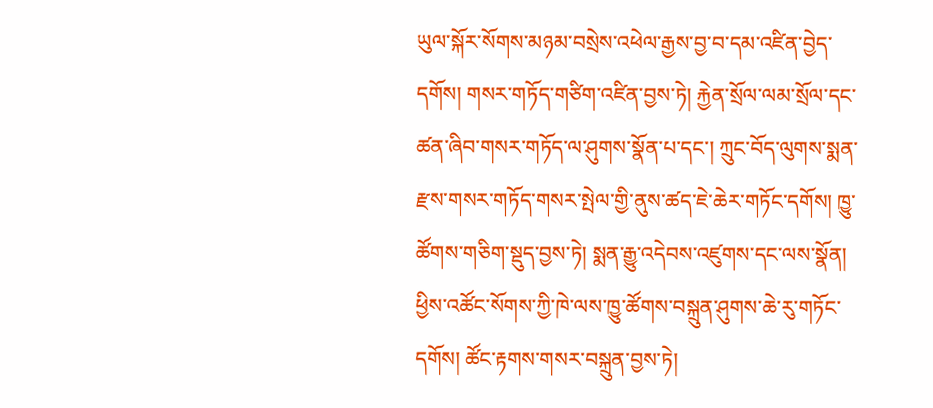ཡུལ་སྐོར་སོགས་མཉམ་བསྲེས་འཕེལ་རྒྱས་བྱ་བ་དམ་འཛིན་བྱེད་དགོས། གསར་གཏོད་གཙིག་འཛིན་བྱས་ཏེ། རྐྱེན་སྲོལ་ལམ་སྲོལ་དང་ཚན་ཞིབ་གསར་གཏོད་ལ་ཤུགས་སྣོན་པ་དང་། ཀྲུང་བོད་ལུགས་སྨན་རྫས་གསར་གཏོད་གསར་སྤེལ་གྱི་ནུས་ཚད་ཇེ་ཆེར་གཏོང་དགོས། ཁྱུ་ཚོགས་གཅིག་སྡུད་བྱས་ཏེ། སྨན་རྒྱུ་འདེབས་འཛུགས་དང་ལས་སྣོན། ཕྱིས་འཚོང་སོགས་ཀྱི་ཁེ་ལས་ཁྱུ་ཚོགས་བསྐྲུན་ཤུགས་ཆེ་རུ་གཏོང་དགོས། ཚོང་རྟགས་གསར་བསྐྲུན་བྱས་ཏེ།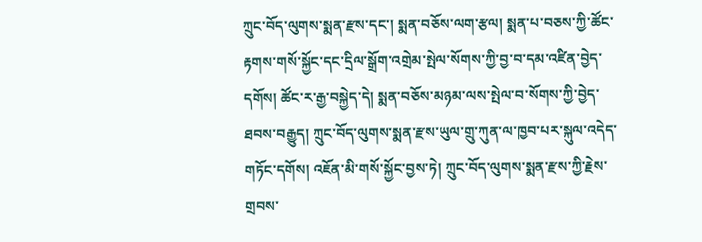ཀྲུང་བོད་ལུགས་སྨན་རྫས་དང་། སྨན་བཅོས་ལག་རྩལ། སྨན་པ་བཅས་ཀྱི་ཚོང་རྟགས་གསོ་སྐྱོང་དང་དྲིལ་སྒྲོག་འགྲེམ་སྤེལ་སོགས་ཀྱི་བྱ་བ་དམ་འཛིན་བྱེད་དགོས། ཚོང་ར་རྒྱ་བསྐྱེད་དེ། སྨན་བཅོས་མཉམ་ལས་སྤེལ་བ་སོགས་ཀྱི་བྱེད་ཐབས་བརྒྱུད། ཀྲུང་བོད་ལུགས་སྨན་རྫས་ཡུལ་གྲུ་ཀུན་ལ་ཁྱབ་པར་སྐུལ་འདེད་གཏོང་དགོས། འཇོན་མི་གསོ་སྐྱོང་བྱས་ཏེ། ཀྲུང་བོད་ལུགས་སྨན་རྫས་ཀྱི་རྗེས་གྲབས་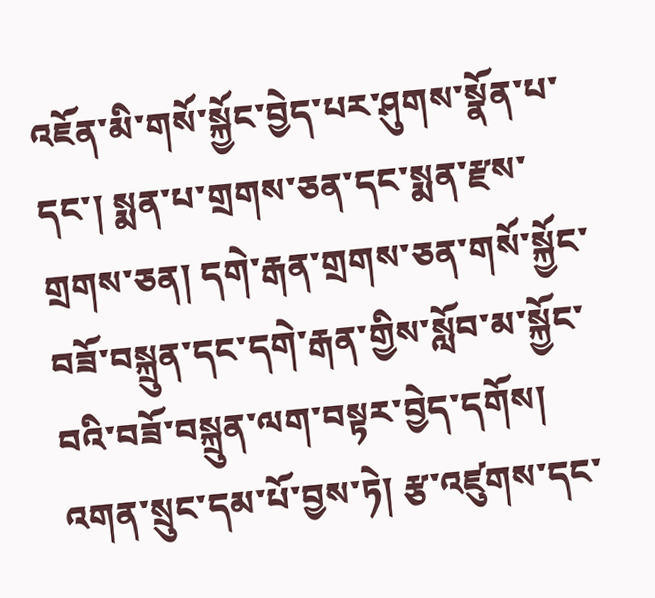འཇོན་མི་གསོ་སྐྱོང་བྱེད་པར་ཤུགས་སྣོན་པ་དང་། སྨན་པ་གྲགས་ཅན་དང་སྨན་རྫས་གྲགས་ཅན། དགེ་རྒན་གྲགས་ཅན་གསོ་སྐྱོང་བཟོ་བསྐྲུན་དང་དགེ་རྒན་གྱིས་སློབ་མ་སྐྱོང་བའི་བཟོ་བསྐྲུན་ལག་བསྟར་བྱེད་དགོས། འགན་སྲུང་དམ་པོ་བྱས་ཏེ། རྩ་འཛུགས་དང་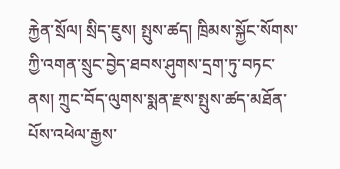རྐྱེན་སྲོལ། སྲིད་ཇུས། སྤུས་ཚད། ཁྲིམས་སྐྱོང་སོགས་ཀྱི་འགན་སྲུང་བྱེད་ཐབས་ཤུགས་དྲག་ཏུ་བཏང་ནས། ཀྲུང་བོད་ལུགས་སྨན་རྫས་སྤུས་ཚད་མཐོན་པོས་འཕེལ་རྒྱས་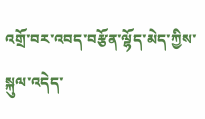འགྲོ་བར་འབད་བརྩོན་ལྷོད་མེད་ཀྱིས་སྐུལ་འདེད་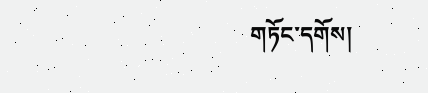གཏོང་དགོས།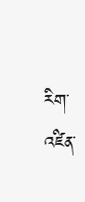རིག་འཛིན་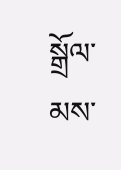སྒྲོལ་མས་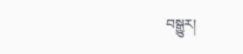བསྒྱུར།